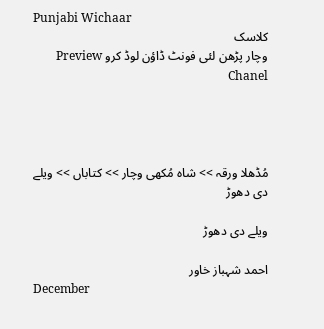Punjabi Wichaar
کلاسک
وچار پڑھن لئی فونٹ ڈاؤن لوڈ کرو Preview Chanel




مُڈھلا ورقہ >> شاہ مُکھی وچار >> کتاباں >> ویلے دی دھوڑ

ویلے دی دھوڑ

احمد شہباز خاور
December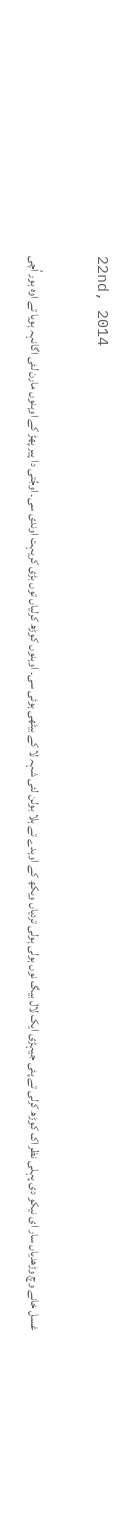22nd, 2014

غسل خانے وچ وڑھدیاں سار ای نیکو دی پہلی نظر اک کوڑھ کرلی تے پئی جیہڑی ایک لال بیگ نوں ہولی ہولی تردیاں ویکھ کے اوہدے تے ہلا بولن لئی شہہ لا کے بیٹھی ہوئی سی۔ اوہنوں کوڑھ کرلیاں توں بڑی کریہت اوندی سی۔ اوجُتی دا پیر پھڑ کے اوہنوں مارن لئی اگانہہ ہویا تے اوہ ہور اُچی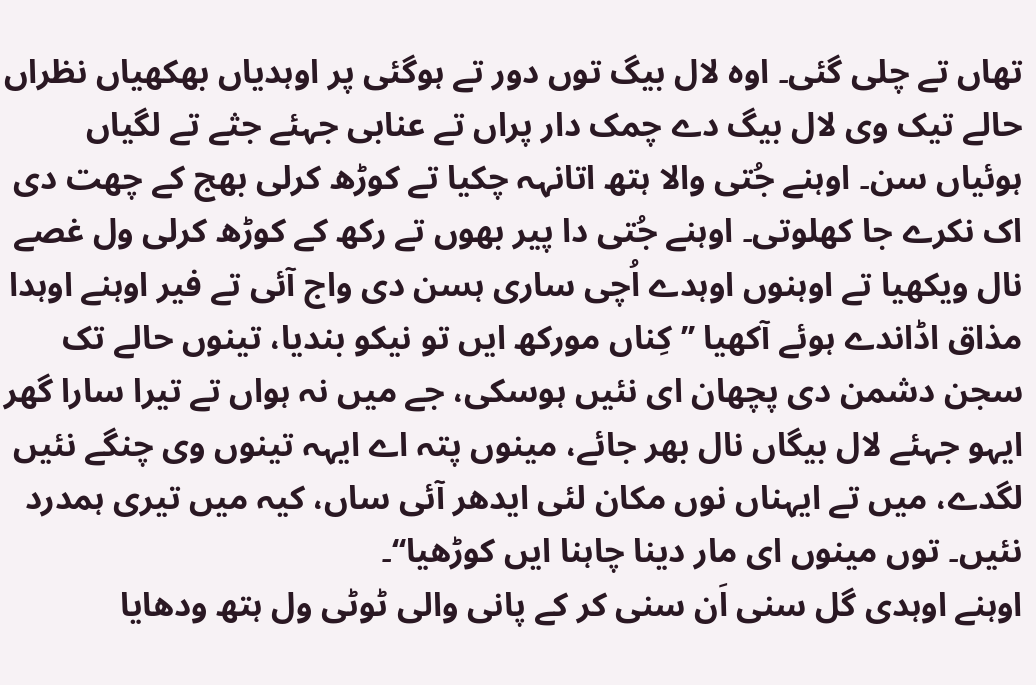تھاں تے چلی گئی۔ اوہ لال بیگ توں دور تے ہوگئی پر اوہدیاں بھکھیاں نظراں حالے تیک وی لال بیگ دے چمک دار پراں تے عنابی جہئے جثے تے لگیاں ہوئیاں سن۔ اوہنے جُتی والا ہتھ اتانہہ چکیا تے کوڑھ کرلی بھج کے چھت دی اک نکرے جا کھلوتی۔ اوہنے جُتی دا پیر بھوں تے رکھ کے کوڑھ کرلی ول غصے نال ویکھیا تے اوہنوں اوہدے اُچی ساری ہسن دی واج آئی تے فیر اوہنے اوہدا مذاق اڈاندے ہوئے آکھیا ’’کِناں مورکھ ایں تو نیکو بندیا، تینوں حالے تک سجن دشمن دی پچھان ای نئیں ہوسکی، جے میں نہ ہواں تے تیرا سارا گھر ایہو جہئے لال بیگاں نال بھر جائے، مینوں پتہ اے ایہہ تینوں وی چنگے نئیں لگدے، میں تے ایہناں نوں مکان لئی ایدھر آئی ساں، کیہ میں تیری ہمدرد نئیں۔ توں مینوں ای مار دینا چاہنا ایں کوڑھیا‘‘۔
اوہنے اوہدی گل سنی اَن سنی کر کے پانی والی ٹوٹی ول ہتھ ودھایا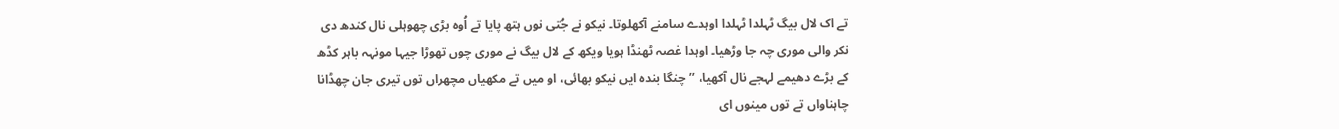تے اک لال بیگ ٹہلدا ٹہلدا اوہدے سامنے آکھلوتا۔ نیکو نے جُتی نوں ہتھ پایا تے اُوہ بڑی چھوہلی نال کندھ دی نکر والی موری چہ جا وڑھیا۔ اوہدا غصہ ٹھنڈا ہویا ویکھ کے لال بیگ نے موری چوں تھوڑا جیہا مونہہ باہر کڈھ کے بڑے دھیمے لہجے نال آکھیا، ’’چنگا بندہ ایں نیکو بھائی، او میں تے مکھیاں مچھراں توں تیری جان چھڈانا چاہناواں تے توں مینوں ای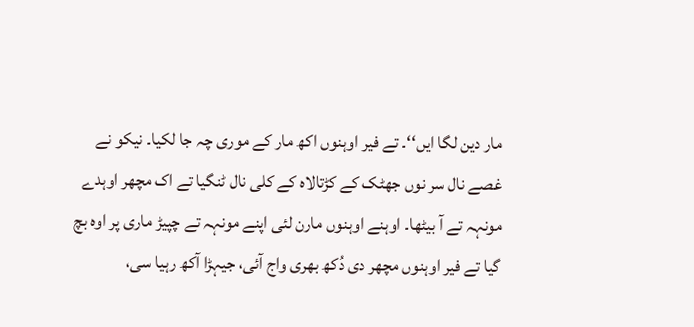مار دین لگا ایں‘‘۔ تے فیر اوہنوں اکھ مار کے موری چہ جا لکیا۔ نیکو نے غصے نال سر نوں جھٹک کے کڑتالاہ کے کلی نال ٹنگیا تے اک مچھر اوہدے مونہہ تے آ بیٹھا۔ اوہنے اوہنوں مارن لئی اپنے مونہہ تے چپیڑ ماری پر اوہ بچ گیا تے فیر اوہنوں مچھر دی دُکھ بھری واج آئی، جیہڑا آکھ رہیا سی،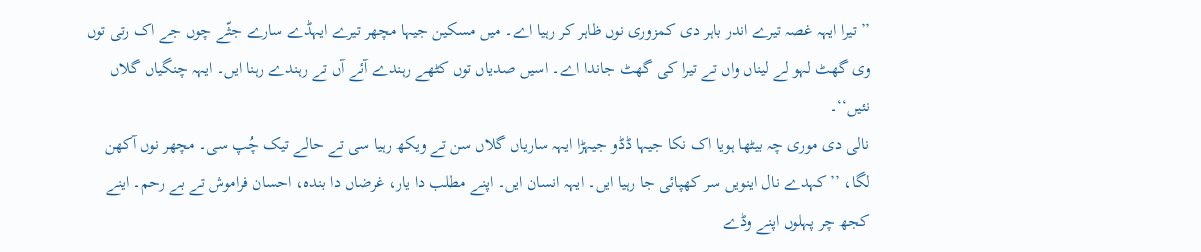’’تیرا ایہہ غصہ تیرے اندر باہر دی کمزوری نوں ظاہر کر رہیا اے۔ میں مسکین جیہا مچھر تیرے ایہڈے سارے جثّے چوں جے اک رتی توں وی گھٹ لہو لے لیناں واں تے تیرا کی گھٹ جاندا اے۔ اسیں صدیاں توں کٹھے رہندے آئے آں تے رہندے رہنا ایں۔ ایہہ چنگیاں گلاں نئیں‘‘۔
نالی دی موری چہ بیٹھا ہویا اک نکا جیہا ڈڈو جیہڑا ایہہ ساریاں گلاں سن تے ویکھ رہیا سی تے حالے تیک چُپ سی۔ مچھر نوں آکھن لگا، ’’کہدے نال اینویں سر کھپائی جا رہیا ایں۔ ایہہ انسان ایں۔ اپنے مطلب دا یار، غرضاں دا بندہ، احسان فراموش تے بے رحم۔ اینے کجھ چر پہلوں اپنے وڈے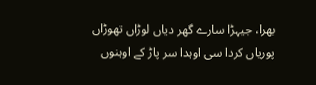بھرا، جیہڑا سارے گھر دیاں لوڑاں تھوڑاں پوریاں کردا سی اوہدا سر پاڑ کے اوہنوں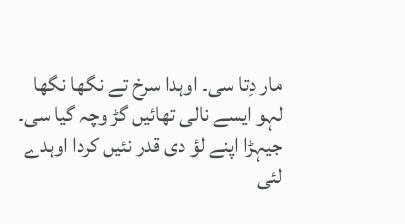مار دِتا سی۔ اوہدا سرخ تے نگھا نگھا لہو ایسے نالی تھائیں گڑ وچہ گیا سی۔ جیہڑا اپنے لؤ دی قدر نئیں کردا اوہدے لئی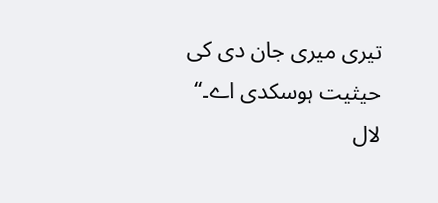تیری میری جان دی کی حیثیت ہوسکدی اے۔‘‘ لال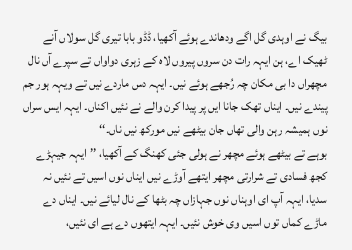بیگ نے اوہدی گل اگے ودھاندے ہوئے آکھیا، ڈڈو بابا تیری گل سولاں آنے ٹھیک اے، ہن ایہہ رات دن سروں پیروں لاہ کے زہری دواواں تے سپرے آں نال مچھراں دا بی مکان چہ رُجھے ہوئے نیں۔ ایہہ دس ماردے نیں تے ویہہ ہور جم پیندے نیں۔ ایناں تھک جانا ایں پر پیدا کرن والے نے نئیں اکناں۔ ایہہ ایس سراں نوں ہمیشہ رہن والی تھاں جان بیٹھے نیں مورکھ نیں ناں۔‘‘
بوہے تے بیٹھے ہوئے مچھر نے ہولی جئی کھنگ کے آکھیا، ’’ایہہ جیہڑے کجھ فسادی تے شرارتی مچھر ایتھے آوڑے نیں ایناں نوں اسیں تے نئیں نہ سدیا، ایہہ آپ ای اوہناں نوں جہازاں چہ بٹھا کے نال لیائے نیں۔ ایناں دے ماڑے کماں توں اسیں وی خوش نئیں۔ ایہہ ایتھوں دے ہے ای نئیں،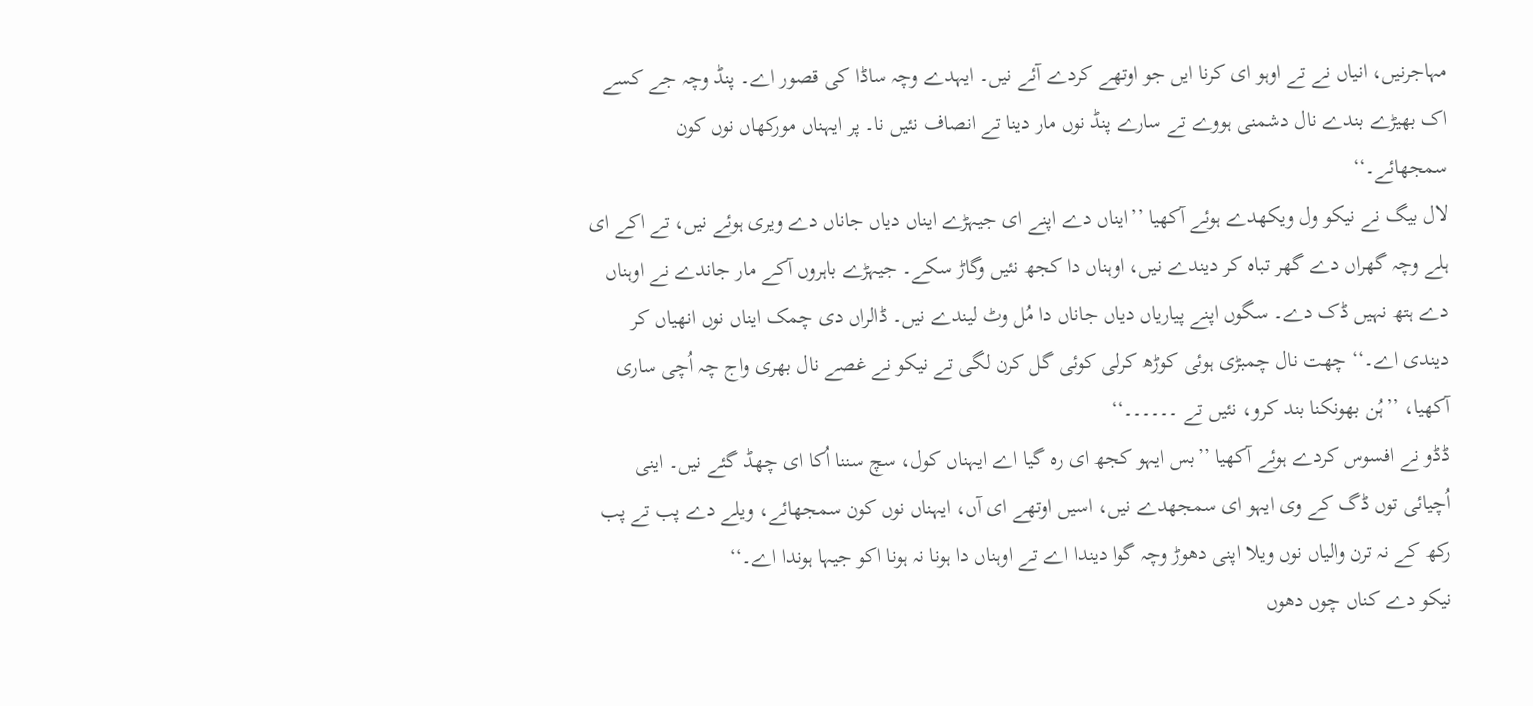مہاجرنیں، انیاں نے تے اوہو ای کرنا ایں جو اوتھے کردے آئے نیں۔ ایہدے وچہ ساڈا کی قصور اے۔ پنڈ وچہ جے کسے اک بھیڑے بندے نال دشمنی ہووے تے سارے پنڈ نوں مار دینا تے انصاف نئیں نا۔ پر ایہناں مورکھاں نوں کون سمجھائے۔‘‘
لال بیگ نے نیکو ول ویکھدے ہوئے آکھیا ’’ایناں دے اپنے ای جیہڑے ایناں دیاں جاناں دے ویری ہوئے نیں، تے اکے ای ہلے وچہ گھراں دے گھر تباہ کر دیندے نیں، اوہناں دا کجھ نئیں وگاڑ سکے۔ جیہڑے باہروں آکے مار جاندے نے اوہناں دے ہتھ نہیں ڈک دے۔ سگوں اپنے پیاریاں دیاں جاناں دا مُل وٹ لیندے نیں۔ ڈالراں دی چمک ایناں نوں انھیاں کر دیندی اے۔‘‘ چھت نال چمبڑی ہوئی کوڑھ کرلی کوئی گل کرن لگی تے نیکو نے غصے نال بھری واج چہ اُچی ساری آکھیا، ’’ہُن بھونکنا بند کرو، نئیں تے ۔۔۔۔۔۔‘‘
ڈڈو نے افسوس کردے ہوئے آکھیا ’’بس ایہو کجھ ای رہ گیا اے ایہناں کول، سچ سننا اُکا ای چھڈ گئے نیں۔ اینی اُچیائی توں ڈگ کے وی ایہو ای سمجھدے نیں، اسیں اوتھے ای آں، ایہناں نوں کون سمجھائے، ویلے دے پب تے پب رکھ کے نہ ترن والیاں نوں ویلا اپنی دھوڑ وچہ گوا دیندا اے تے اوہناں دا ہونا نہ ہونا اکو جیہا ہوندا اے۔‘‘
نیکو دے کناں چوں دھوں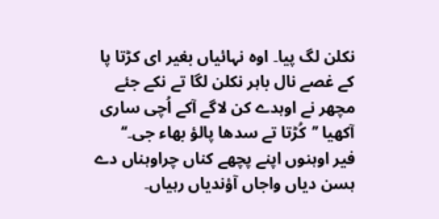نکلن لگ پیا۔ اوہ نہائیاں بغیر ای کڑتا پا کے غصے نال باہر نکلن لگا تے نکے جئے مچھر نے اوہدے کن لاگے آکے اُچی ساری آکھیا ’’کُڑتا تے سدھا پالؤ بھاء جی۔‘‘
فیر اوہنوں اپنے پچھے کناں چراوہناں دے ہسن دیاں واجاں آؤندیاں رہیاں۔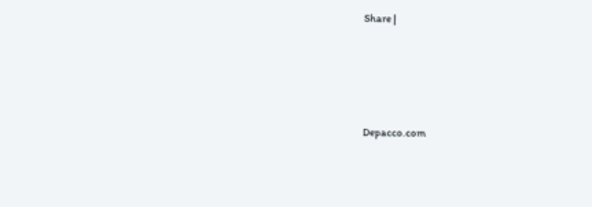Share |




Depacco.com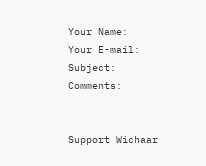Your Name:
Your E-mail:
Subject:
Comments:


Support Wichaar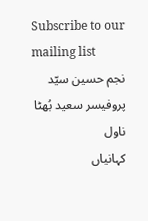Subscribe to our mailing list
نجم حسین سیّد
پروفیسر سعید بُھٹا
ناول
کہانیاں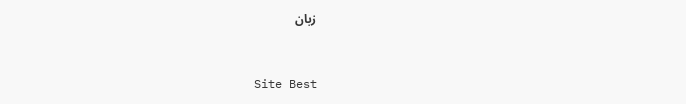زبان



Site Best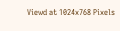Viewd at 1024x768 Pixels